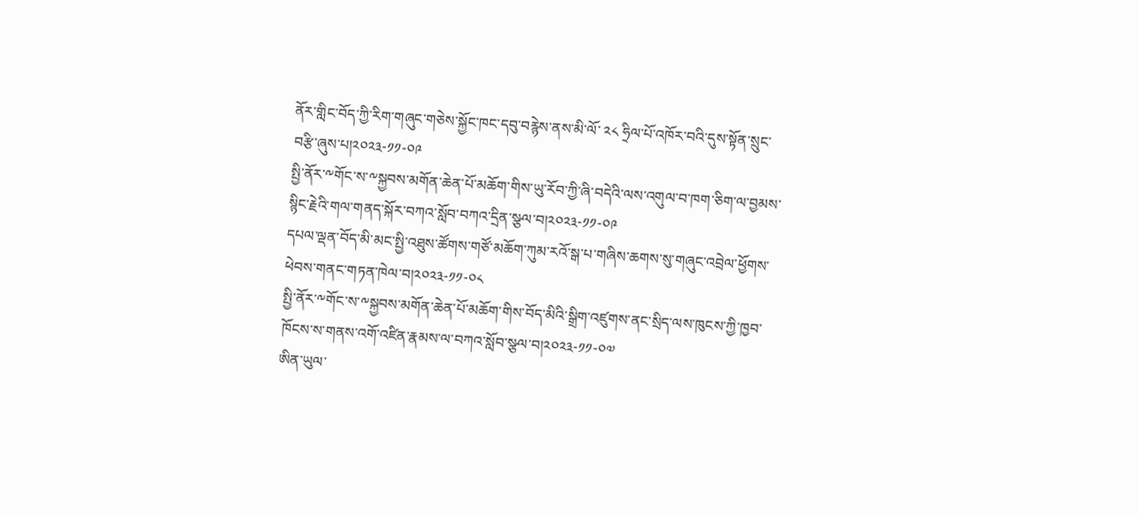ནོར་གླིང་བོད་ཀྱི་རིག་གཞུང་གཅེས་སྐྱོང་ཁང་དབུ་བརྙེས་ནས་མི་ལོ་ ༢༨ ཧྲིལ་པོ་འཁོར་བའི་དུས་སྟོན་སྲུང་བརྩི་ཞུས་པ།༢༠༢༣-༡༡-༠༩
སྤྱི་ནོར་༸གོང་ས་༸སྐྱབས་མགོན་ཆེན་པོ་མཆོག་གིས་ཡུ་རོབ་ཀྱི་ཞི་བདེའི་ལས་འགུལ་བ་ཁག་ཅིག་ལ་བྱམས་སྙིང་རྗེའི་གལ་གནད་སྐོར་བཀའ་སློབ་བཀའ་དྲིན་སྩལ་བ།༢༠༢༣-༡༡-༠༩
དཔལ་ལྡན་བོད་མི་མང་སྤྱི་འཐུས་ཚོགས་གཙོ་མཆོག་ཀུམ་རའོ་སྒ་པ་གཞིས་ཆགས་སུ་གཞུང་འབྲེལ་ཕྱོགས་ཕེབས་གནང་གཏན་ཁེལ་བ།༢༠༢༣-༡༡-༠༨
སྤྱི་ནོར་༸གོང་ས་༸སྐྱབས་མགོན་ཆེན་པོ་མཆོག་གིས་བོད་མིའི་སྒྲིག་འཛུགས་ནང་སྲིད་ལས་ཁུངས་ཀྱི་ཁྱབ་ཁོངས་ས་གནས་འགོ་འཛིན་རྣམས་ལ་བཀའ་སློབ་སྩལ་བ།༢༠༢༣-༡༡-༠༧
ཨིན་ཡུལ་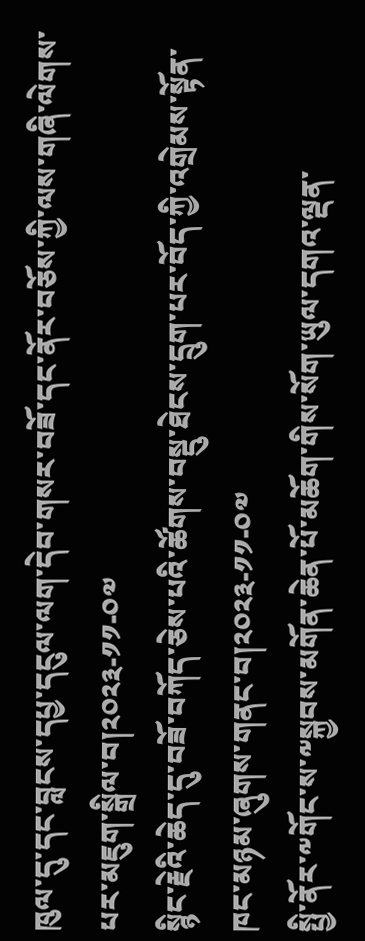ཁུལ་དུ་དང་བླངས་དཔྱ་དངུལ་ལག་དེབ་གསར་བཟོ་དང་ནོར་བཅོས་ཀྱི་ལས་གཞི་ལེགས་པར་མཇུག་སྒྲིལ་བ།༢༠༢༣-༡༡-༠༧
སྙིང་རྗེའི་ཆེད་དུ་བཟོ་བཀོད་ཅེས་པའི་ཚོགས་བསྡུ་ཐེངས་དྲུག་པར་བོད་ཀྱི་འགྲེམས་སྟོན་ཁང་མཉམ་ཞུགས་གནང་བ།༢༠༢༣-༡༡-༠༧
སྤྱི་ནོར་༸གོང་ས་༸སྐྱབས་མགོན་ཆེན་པོ་མཆོག་གིས་སོག་ཡུལ་དགའ་ལྡན་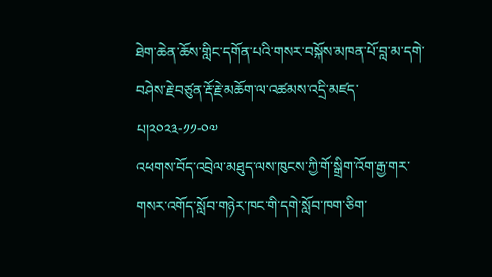ཐེག་ཆེན་ཆོས་གླིང་དགོན་པའི་གསར་བསྐོས་མཁན་པོ་བླ་མ་དགེ་བཤེས་རྗེ་བཙུན་རྡོ་རྗེ་མཆོག་ལ་འཚམས་འདྲི་མཛད་པ།༢༠༢༣-༡༡-༠༧
འཕགས་བོད་འབྲེལ་མཐུད་ལས་ཁུངས་ཀྱི་གོ་སྒྲིག་འོག་རྒྱ་གར་གསར་འགོད་སློབ་གཉེར་ཁང་གི་དགེ་སློབ་ཁག་ཅིག་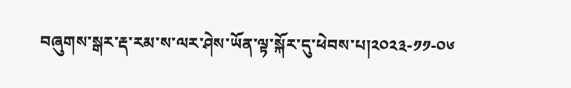བཞུགས་སྒར་རྡ་རམ་ས་ལར་ཤེས་ཡོན་ལྟ་སྐོར་དུ་ཕེབས་པ།༢༠༢༣-༡༡-༠༦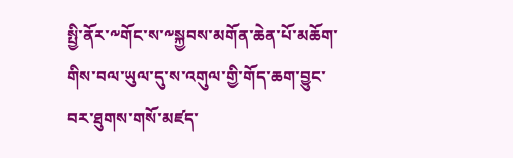སྤྱི་ནོར་༸གོང་ས་༸སྐྱབས་མགོན་ཆེན་པོ་མཆོག་གིས་བལ་ཡུལ་དུ་ས་འགུལ་གྱི་གོད་ཆག་བྱུང་བར་ཐུགས་གསོ་མཛད་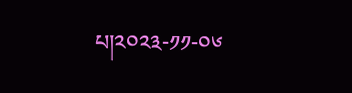པ།༢༠༢༣-༡༡-༠༦